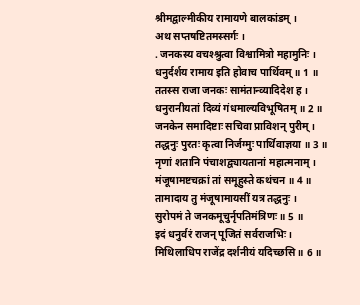श्रीमद्वाल्मीकीय रामायणे बालकांडम् ।
अथ सप्तषष्टितमस्सर्गः ।
. जनकस्य वचश्श्रुत्वा विश्वामित्रो महामुनिः ।
धनुर्दर्शय रामाय इति होवाच पार्थिवम् ॥ 1 ॥
ततस्स राजा जनकः सामंतान्व्यादिदेश ह ।
धनुरानीयतां दिव्यं गंधमाल्यविभूषितम् ॥ 2 ॥
जनकेन समादिष्टाः सचिवा प्राविशन् पुरीम् ।
तद्धनुः पुरतः कृत्वा निर्जग्मुः पार्थिवाज्ञया ॥ 3 ॥
नृणां शतानि पंचाशद्व्यायतानां महात्मनाम् ।
मंजूषामष्टचक्रां तां समूहुस्ते कथंचन ॥ 4 ॥
तामादाय तु मंजूषामायसीं यत्र तद्धनुः ।
सुरोपमं ते जनकमूचुर्नृपतिमंत्रिणः ॥ 5 ॥
इदं धनुर्वरं राजन् पूजितं सर्वराजभिः ।
मिथिलाधिप राजेंद्र दर्शनीयं यदिच्छसि ॥ 6 ॥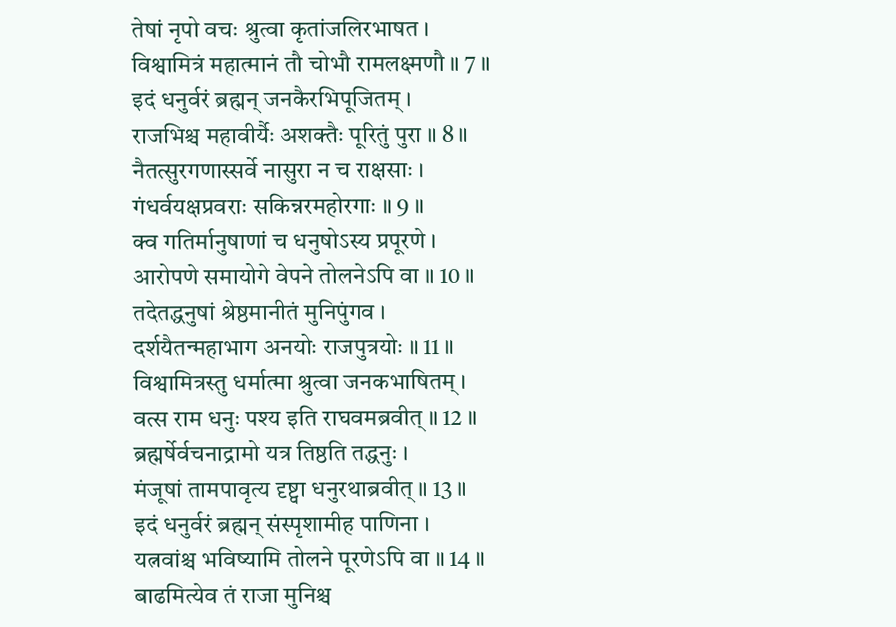तेषां नृपो वचः श्रुत्वा कृतांजलिरभाषत ।
विश्वामित्रं महात्मानं तौ चोभौ रामलक्ष्मणौ ॥ 7 ॥
इदं धनुर्वरं ब्रह्मन् जनकैरभिपूजितम् ।
राजभिश्च महावीर्यैः अशक्तैः पूरितुं पुरा ॥ 8 ॥
नैतत्सुरगणास्सर्वे नासुरा न च राक्षसाः ।
गंधर्वयक्षप्रवराः सकिन्नरमहोरगाः ॥ 9 ॥
क्व गतिर्मानुषाणां च धनुषोऽस्य प्रपूरणे ।
आरोपणे समायोगे वेपने तोलनेऽपि वा ॥ 10 ॥
तदेतद्धनुषां श्रेष्ठमानीतं मुनिपुंगव ।
दर्शयैतन्महाभाग अनयोः राजपुत्रयोः ॥ 11 ॥
विश्वामित्रस्तु धर्मात्मा श्रुत्वा जनकभाषितम् ।
वत्स राम धनुः पश्य इति राघवमब्रवीत् ॥ 12 ॥
ब्रह्मर्षेर्वचनाद्रामो यत्र तिष्ठति तद्धनुः ।
मंजूषां तामपावृत्य दृष्ट्वा धनुरथाब्रवीत् ॥ 13 ॥
इदं धनुर्वरं ब्रह्मन् संस्पृशामीह पाणिना ।
यत्नवांश्च भविष्यामि तोलने पूरणेऽपि वा ॥ 14 ॥
बाढमित्येव तं राजा मुनिश्च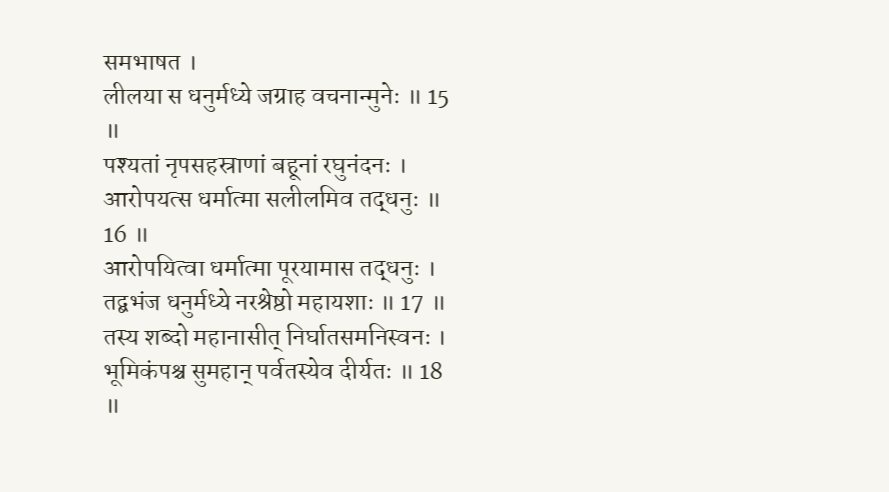समभाषत ।
लीलया स धनुर्मध्ये जग्राह वचनान्मुनेः ॥ 15 ॥
पश्यतां नृपसहस्राणां बहूनां रघुनंदनः ।
आरोपयत्स धर्मात्मा सलीलमिव तद्धनुः ॥ 16 ॥
आरोपयित्वा धर्मात्मा पूरयामास तद्धनुः ।
तद्बभंज धनुर्मध्ये नरश्रेष्ठो महायशाः ॥ 17 ॥
तस्य शब्दो महानासीत् निर्घातसमनिस्वनः ।
भूमिकंपश्च सुमहान् पर्वतस्येव दीर्यतः ॥ 18 ॥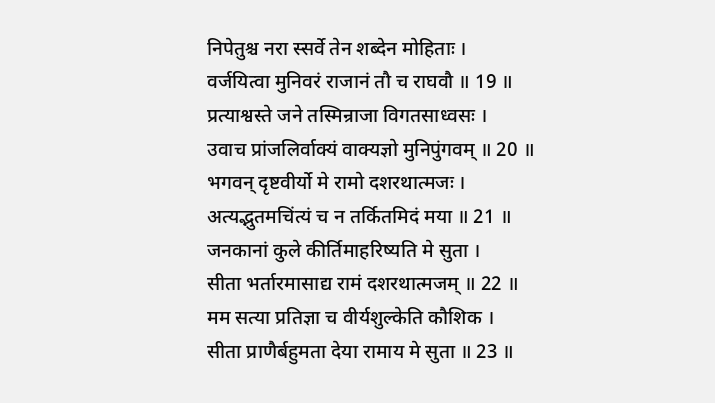निपेतुश्च नरा स्सर्वे तेन शब्देन मोहिताः ।
वर्जयित्वा मुनिवरं राजानं तौ च राघवौ ॥ 19 ॥
प्रत्याश्वस्ते जने तस्मिन्राजा विगतसाध्वसः ।
उवाच प्रांजलिर्वाक्यं वाक्यज्ञो मुनिपुंगवम् ॥ 20 ॥
भगवन् दृष्टवीर्यो मे रामो दशरथात्मजः ।
अत्यद्भुतमचिंत्यं च न तर्कितमिदं मया ॥ 21 ॥
जनकानां कुले कीर्तिमाहरिष्यति मे सुता ।
सीता भर्तारमासाद्य रामं दशरथात्मजम् ॥ 22 ॥
मम सत्या प्रतिज्ञा च वीर्यशुल्केति कौशिक ।
सीता प्राणैर्बहुमता देया रामाय मे सुता ॥ 23 ॥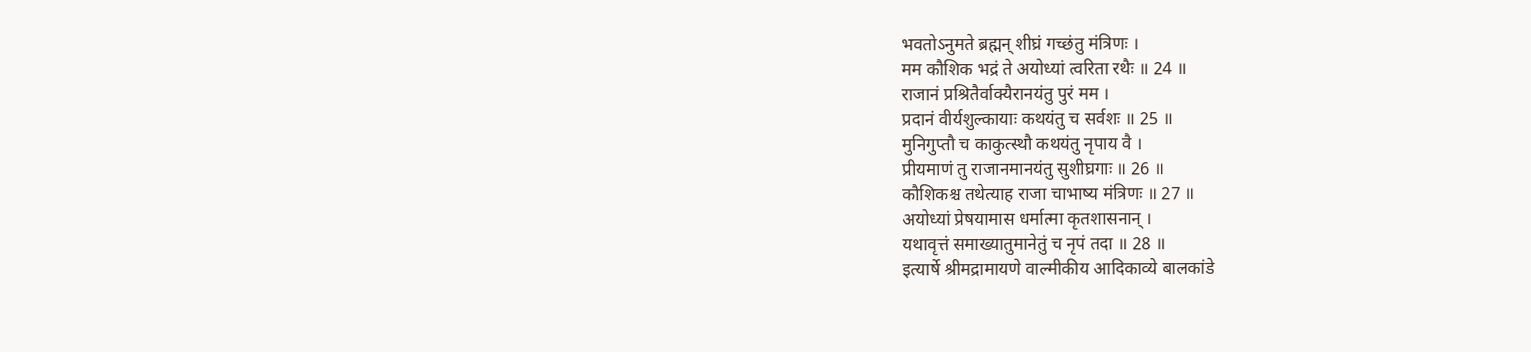भवतोऽनुमते ब्रह्मन् शीघ्रं गच्छंतु मंत्रिणः ।
मम कौशिक भद्रं ते अयोध्यां त्वरिता रथैः ॥ 24 ॥
राजानं प्रश्रितैर्वाक्यैरानयंतु पुरं मम ।
प्रदानं वीर्यशुल्कायाः कथयंतु च सर्वशः ॥ 25 ॥
मुनिगुप्तौ च काकुत्स्थौ कथयंतु नृपाय वै ।
प्रीयमाणं तु राजानमानयंतु सुशीघ्रगाः ॥ 26 ॥
कौशिकश्च तथेत्याह राजा चाभाष्य मंत्रिणः ॥ 27 ॥
अयोध्यां प्रेषयामास धर्मात्मा कृतशासनान् ।
यथावृत्तं समाख्यातुमानेतुं च नृपं तदा ॥ 28 ॥
इत्यार्षे श्रीमद्रामायणे वाल्मीकीय आदिकाव्ये बालकांडे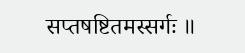सप्तषष्टितमस्सर्गः ॥